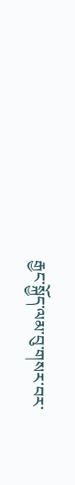རྒྱང་སྐྱོད་ལམ་བུ་གསར་བར་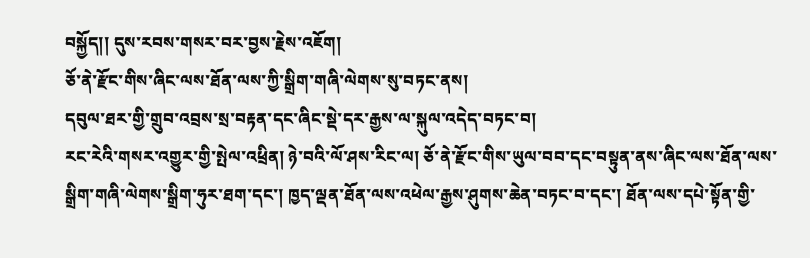བསྐྱོད།། དུས་རབས་གསར་བར་བྱས་རྗེས་འཇོག།
ཅོ་ནེ་རྫོང་གིས་ཞིང་ལས་ཐོན་ལས་ཀྱི་སྒྲིག་གཞི་ལེགས་སུ་བཏང་ནས།
དབུལ་ཐར་གྱི་གྲུབ་འབྲས་སྲ་བརྟན་དང་ཞིང་སྡེ་དར་རྒྱས་ལ་སྐུལ་འདེད་བཏང་བ།
རང་རེའི་གསར་འགྱུར་གྱི་སྤེལ་འཕྲིན། ཉེ་བའི་ལོ་ཤས་རིང་ལ། ཅོ་ནེ་རྫོང་གིས་ཡུལ་བབ་དང་བསྟུན་ནས་ཞིང་ལས་ཐོན་ལས་སྒྲིག་གཞི་ལེགས་སྒྲིག་ཧུར་ཐག་དང་། ཁྱད་ལྡན་ཐོན་ལས་འཕེལ་རྒྱས་ཤུགས་ཆེན་བཏང་བ་དང་། ཐོན་ལས་དཔེ་སྟོན་གྱི་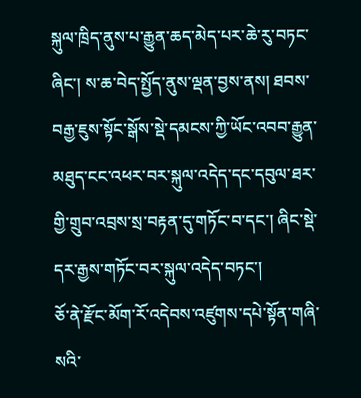སྐུལ་ཁྲིད་ནུས་པ་རྒྱུན་ཆད་མེད་པར་ཆེ་རུ་བཏང་ཞིང་། ས་ཆ་བེད་སྤྱོད་ནུས་ལྡན་བྱས་ནས། ཐབས་བརྒྱ་ཇུས་སྟོང་སྒོས་སྡེ་དམངས་ཀྱི་ཡོང་འབབ་རྒྱུན་མཐུད་ངང་འཕར་བར་སྐུལ་འདེད་དང་དབུལ་ཐར་གྱི་གྲུབ་འབྲས་སྲ་བརྟན་དུ་གཏོང་བ་དང་། ཞིང་སྡེ་དར་རྒྱས་གཏོང་བར་སྐུལ་འདེད་བཏང་།
ཅོ་ནེ་རྫོང་མོག་རོ་འདེབས་འཛུགས་དཔེ་སྟོན་གཞི་སའི་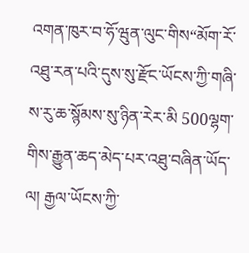འགན་ཁུར་བ་ཧོ་ཝུན་ལུང་གིས“མོག་རོ་འཐུ་རན་པའི་དུས་སུ་རྫོང་ཡོངས་ཀྱི་གཞི་ས་རུ་ཆ་སྙོམས་སུ་ཉིན་རེར་མི 500ལྷག་གིས་རྒྱུན་ཆད་མེད་པར་འཐུ་བཞིན་ཡོད་ལ། རྒྱལ་ཡོངས་ཀྱི་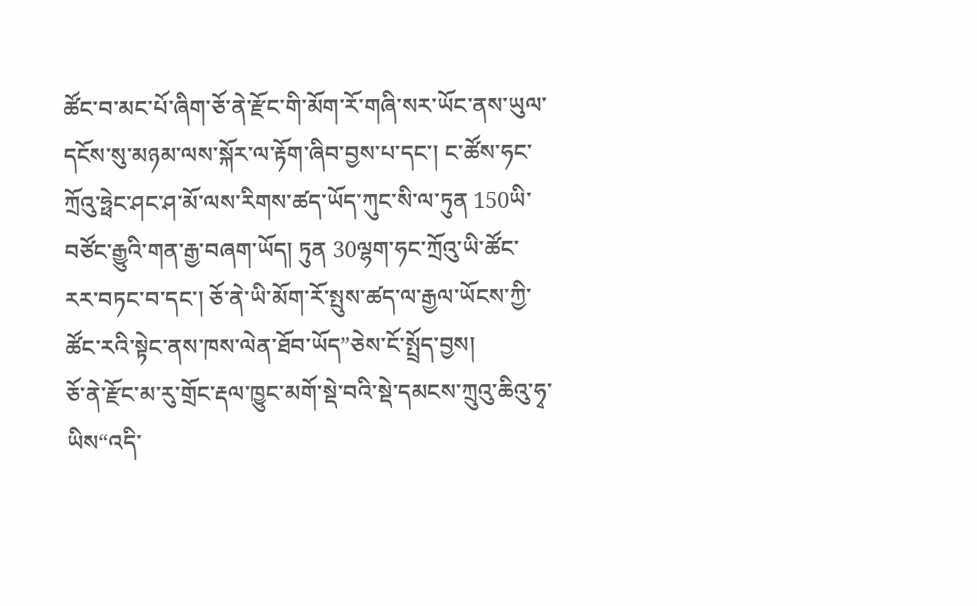ཚོང་བ་མང་པོ་ཞིག་ཅོ་ནེ་རྫོང་གི་མོག་རོ་གཞི་སར་ཡོང་ནས་ཡུལ་དངོས་སུ་མཉམ་ལས་སྐོར་ལ་རྟོག་ཞིབ་བྱས་པ་དང་། ང་ཚོས་ཧང་ཀྲོའུ་ཧྥེང་ཤང་ཤ་མོ་ལས་རིགས་ཚད་ཡོད་ཀུང་སི་ལ་ཏུན 150ཡི་བཙོང་རྒྱུའི་གན་རྒྱ་བཞག་ཡོད། ཏུན 30ལྷག་ཧང་ཀྲོའུ་ཡི་ཚོང་རར་བཏང་བ་དང་། ཅོ་ནེ་ཡི་མོག་རོ་སྤུས་ཚད་ལ་རྒྱལ་ཡོངས་ཀྱི་ཚོང་རའི་སྟེང་ནས་ཁས་ལེན་ཐོབ་ཡོད”ཅེས་ངོ་སྤྲོད་བྱས།
ཅོ་ནེ་རྫོང་མ་རུ་གྲོང་རྡལ་ཁྱུང་མགོ་སྡེ་བའི་སྡེ་དམངས་ཀྲུའུ་ཆིའུ་ཧྭ་ཡིས“འདི་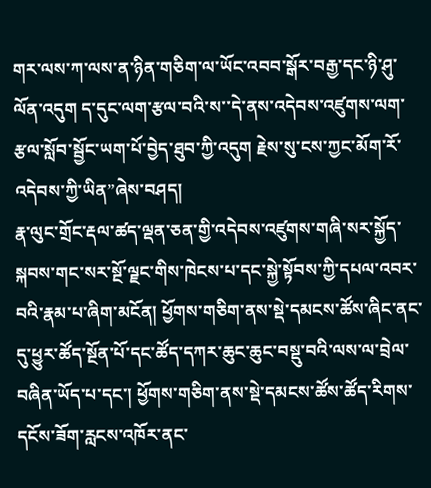གར་ལས་ཀ་ལས་ན་ཉིན་གཅིག་ལ་ཡོང་འབབ་སྒོར་བརྒྱ་དང་ཉི་ཤུ་ལོན་འདུག ད་དུང་ལག་རྩལ་བའི་ས་་དེ་ནས་འདེབས་འཛུགས་ལག་རྩལ་སློབ་སྦྱོང་ཡག་པོ་བྱེད་ཐུབ་ཀྱི་འདུག རྗེས་སུ་ངས་ཀྱང་མོག་རོ་འདེབས་ཀྱི་ཡིན”ཞེས་བཤད།
རྣ་ལུང་གྲོང་རྡལ་ཚད་ལྡན་ཅན་གྱི་འདེབས་འཛུགས་གཞི་སར་སྐྱོད་སྐབས་གང་སར་སྔོ་ལྗང་གིས་ཁེངས་པ་དང་སྐྱེ་སྟོབས་ཀྱི་དཔལ་འབར་བའི་རྣམ་པ་ཞིག་མངོན། ཕྱོགས་གཅིག་ནས་སྡེ་དམངས་ཚོས་ཞིང་ནང་དུ་ཕྱུར་ཚོད་སྔོན་པོ་དང་ཚོད་དཀར་ཆུང་ཆུང་བསྡུ་བའི་ལས་ལ་བྲེལ་བཞིན་ཡོད་པ་དང་། ཕྱོགས་གཅིག་ནས་སྡེ་དམངས་ཚོས་ཚོད་རིགས་དངོས་ཟོག་རླངས་འཁོར་ནང་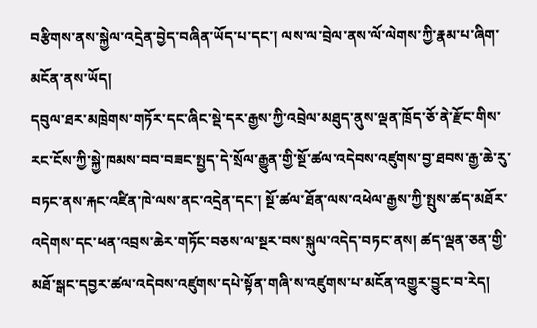བརྩིགས་ནས་སྐྱེལ་འདྲེན་བྱེད་བཞིན་ཡོད་པ་དང་། ལས་ལ་བྲེལ་ནས་ལོ་ལེགས་ཀྱི་རྣམ་པ་ཞིག་མངོན་ནས་ཡོད།
དབུལ་ཐར་མཁྲེགས་གཏོར་དང་ཞིང་སྡེ་དར་རྒྱས་ཀྱི་འབྲེལ་མཐུད་ནུས་ལྡན་ཁྲོད་ཅོ་ནེ་རྫོང་གིས་རང་ངོས་ཀྱི་སྐྱེ་ཁམས་བབ་བཟང་སྤྱད་དེ་སྲོལ་རྒྱུན་གྱི་སྔོ་ཚལ་འདེབས་འཛུགས་བྱ་ཐབས་རྒྱ་ཆེ་རུ་བཏང་ནས་རྐང་འཛིན་ཁེ་ལས་ནང་འདྲེན་དང་། སྔོ་ཚལ་ཐོན་ལས་འཕེལ་རྒྱས་ཀྱི་སྤུས་ཚད་མཐོར་འདེགས་དང་ཕན་འབྲས་ཆེར་གཏོང་བཅས་ལ་སྔར་བས་སྐུལ་འདེད་བཏང་ནས། ཚད་ལྡན་ཅན་གྱི་མཐོ་སྒང་དབྱར་ཚལ་འདེབས་འཛུགས་དཔེ་སྟོན་གཞི་ས་འཛུགས་པ་མངོན་འགྱུར་བྱུང་བ་རེད།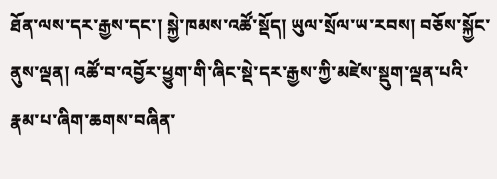ཐོན་ལས་དར་རྒྱས་དང་། སྐྱེ་ཁམས་འཚོ་སྡོད། ཡུལ་སྲོལ་ཡ་རབས། བཅོས་སྐྱོང་ནུས་ལྡན། འཚོ་བ་འབྱོར་ཕྱུག་གི་ཞིང་སྡེ་དར་རྒྱས་ཀྱི་མཛེས་སྡུག་ལྡན་པའི་རྣམ་པ་ཞིག་ཆགས་བཞིན་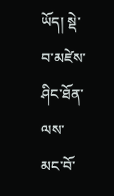ཡོད། སྡེ་བ་མཛེས་ཤིང་ཐོན་ལས་མང་བོ་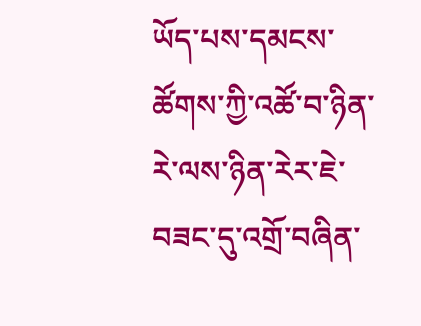ཡོད་པས་དམངས་ཚོགས་ཀྱི་འཚོ་བ་ཉིན་རེ་ལས་ཉིན་རེར་ཇེ་བཟང་དུ་འགྲོ་བཞིན་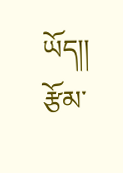ཡོད།།
རྩོམ་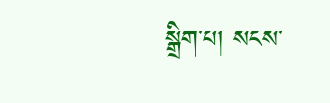སྒྲིག་པ། སངས་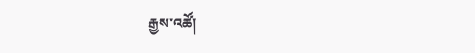རྒྱས་འཚོ།